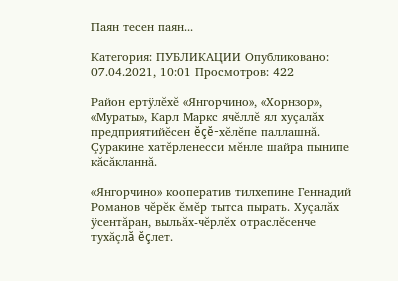Паян тесен паян...

Категория: ПУБЛИКАЦИИ Опубликовано: 07.04.2021, 10:01 Просмотров: 422

Район ертÿлĕхĕ «Янгорчино», «Хорнзор», «Мураты», Карл Маркс ячĕллĕ ял хуçалăх предприятийĕсен ĕçĕ-хĕлĕпе паллашнă. Çуракине хатĕрленесси мĕнле шайра пынипе кăсăкланнă.

«Янгорчино» кооператив тилхепине Геннадий Романов чĕрĕк ĕмĕр тытса пырать. Хуçалăх ÿсентăран, выльăх-чĕрлĕх отраслĕсенче тухăçлă ĕçлет.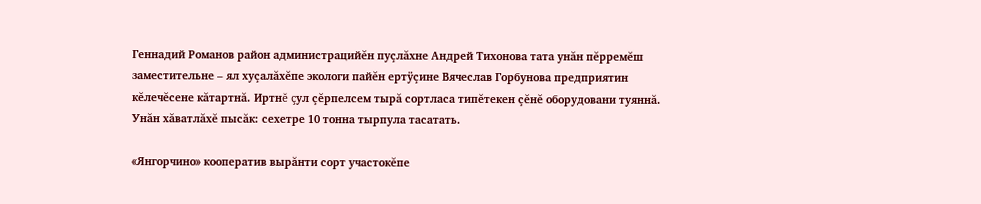Геннадий Романов район администрацийĕн пуçлăхне Андрей Тихонова тата унăн пĕрремĕш заместительне – ял хуçалăхĕпе экологи пайĕн ертÿçине Вячеслав Горбунова предприятин кĕлечĕсене кăтартнă. Иртнĕ çул çĕрпелсем тырă сортласа типĕтекен çĕнĕ оборудовани туяннă. Унăн хăватлăхĕ пысăк: сехетре 10 тонна тырпула тасатать.

«Янгорчино» кооператив вырăнти сорт участокĕпе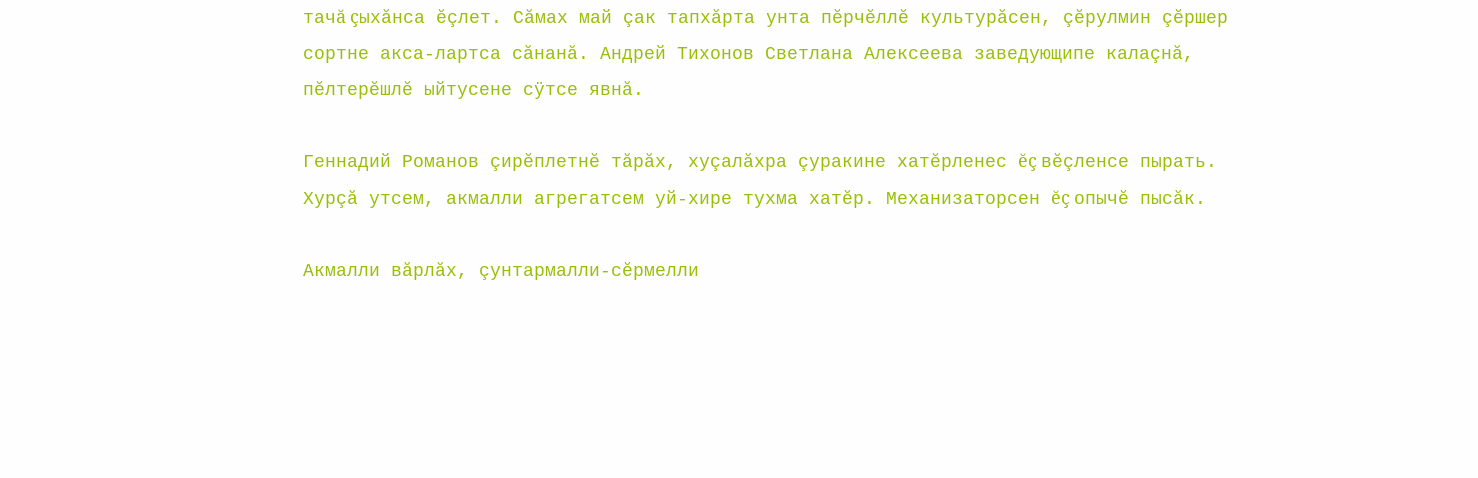тачă çыхăнса ĕçлет. Сăмах май çак тапхăрта унта пĕрчĕллĕ культурăсен, çĕрулмин çĕршер сортне акса-лартса сăнанă. Андрей Тихонов Светлана Алексеева заведующипе калаçнă, пĕлтерĕшлĕ ыйтусене сÿтсе явнă.

Геннадий Романов çирĕплетнĕ тăрăх, хуçалăхра çуракине хатĕрленес ĕç вĕçленсе пырать. Хурçă утсем, акмалли агрегатсем уй-хире тухма хатĕр. Механизаторсен ĕç опычĕ пысăк.

Акмалли вăрлăх, çунтармалли-сĕрмелли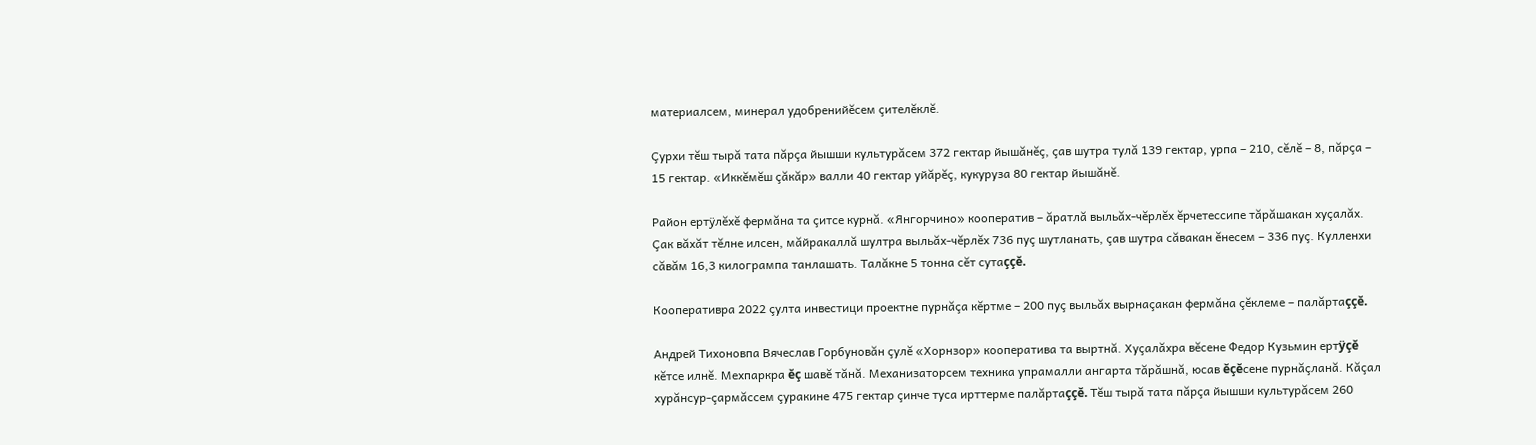материалсем, минерал удобренийĕсем çителĕклĕ.

Çурхи тĕш тырă тата пăрçа йышши культурăсем 372 гектар йышăнĕç, çав шутра тулă 139 гектар, урпа – 210, сĕлĕ – 8, пăрçа – 15 гектар. «Иккĕмĕш çăкăр» валли 40 гектар уйăрĕç, кукуруза 80 гектар йышăнĕ.

Район ертÿлĕхĕ фермăна та çитсе курнă. «Янгорчино» кооператив – ăратлă выльăх-чĕрлĕх ĕрчетессипе тăрăшакан хуçалăх. Çак вăхăт тĕлне илсен, мăйракаллă шултра выльăх-чĕрлĕх 736 пуç шутланать, çав шутра сăвакан ĕнесем – 336 пуç. Кулленхи сăвăм 16,3 килогрампа танлашать. Талăкне 5 тонна сĕт сутаççĕ.

Кооперативра 2022 çулта инвестици проектне пурнăçа кĕртме – 200 пуç выльăх вырнаçакан фермăна çĕклеме – палăртаççĕ.

Андрей Тихоновпа Вячеслав Горбуновăн çулĕ «Хорнзор» кооператива та выртнă. Хуçалăхра вĕсене Федор Кузьмин ертÿçĕ кĕтсе илнĕ. Мехпаркра ĕç шавĕ тăнă. Механизаторсем техника упрамалли ангарта тăрăшнă, юсав ĕçĕсене пурнăçланă. Кăçал хурăнсур-çармăссем çуракине 475 гектар çинче туса ирттерме палăртаççĕ. Тĕш тырă тата пăрçа йышши культурăсем 260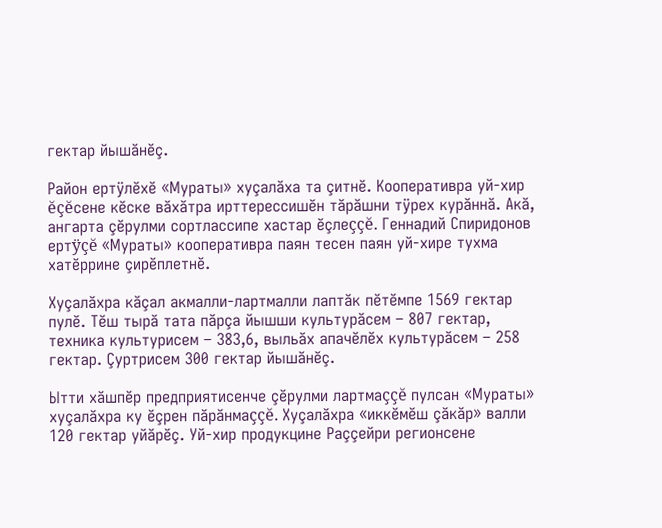гектар йышăнĕç.

Район ертÿлĕхĕ «Мураты» хуçалăха та çитнĕ. Кооперативра уй-хир ĕçĕсене кĕске вăхăтра ирттерессишĕн тăрăшни тÿрех курăннă. Акă, ангарта çĕрулми сортлассипе хастар ĕçлеççĕ. Геннадий Спиридонов ертÿçĕ «Мураты» кооперативра паян тесен паян уй-хире тухма хатĕррине çирĕплетнĕ.

Хуçалăхра кăçал акмалли-лартмалли лаптăк пĕтĕмпе 1569 гектар пулĕ. Тĕш тырă тата пăрçа йышши культурăсем – 807 гектар, техника культурисем – 383,6, выльăх апачĕлĕх культурăсем – 258 гектар. Çуртрисем 300 гектар йышăнĕç.

Ытти хăшпĕр предприятисенче çĕрулми лартмаççĕ пулсан «Мураты» хуçалăхра ку ĕçрен пăрăнмаççĕ. Хуçалăхра «иккĕмĕш çăкăр» валли 120 гектар уйăрĕç. Уй-хир продукцине Раççейри регионсене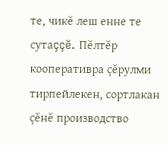те, чикĕ леш енне те сутаççĕ. Пĕлтĕр кооперативра çĕрулми тирпейлекен, сортлакан çĕнĕ производство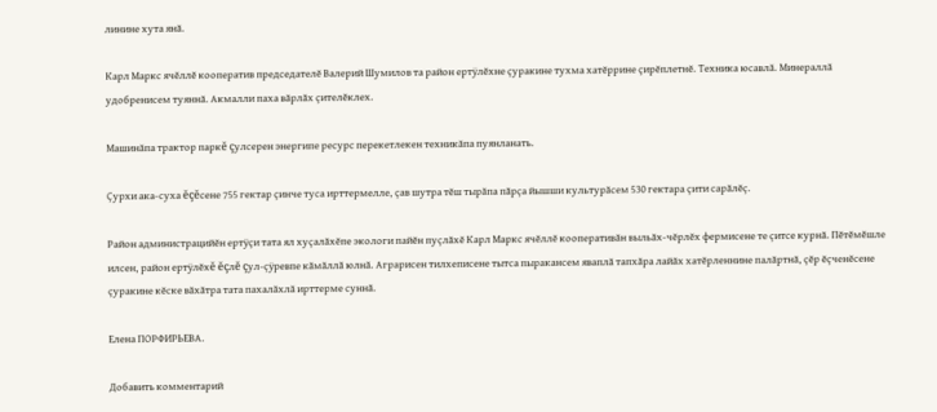линине хута янă.

Карл Маркс ячĕллĕ кооператив председателĕ Валерий Шумилов та район ертÿлĕхне çуракине тухма хатĕррине çирĕплетнĕ. Техника юсавлă. Минераллă удобренисем туяннă. Акмалли паха вăрлăх çителĕклех.

Машинăпа трактор паркĕ çулсерен энергипе ресурс перекетлекен техникăпа пуянланать.

Çурхи ака-суха ĕçĕсене 755 гектар çинче туса ирттермелле, çав шутра тĕш тырăпа пăрçа йышши культурăсем 530 гектара çити сарăлĕç.

Район администрацийĕн ертÿçи тата ял хуçалăхĕпе экологи пайĕн пуçлăхĕ Карл Маркс ячĕллĕ кооперативăн выльăх-чĕрлĕх фермисене те çитсе курнă. Пĕтĕмĕшле илсен, район ертÿлĕхĕ ĕçлĕ çул-çÿревпе кăмăллă юлнă. Аграрисен тилхеписене тытса пыракансем яваплă тапхăра лайăх хатĕрленнине палăртнă, çĕр ĕçченĕсене çуракине кĕске вăхăтра тата пахалăхлă ирттерме суннă.

Елена ПОРФИРЬЕВА.

Добавить комментарий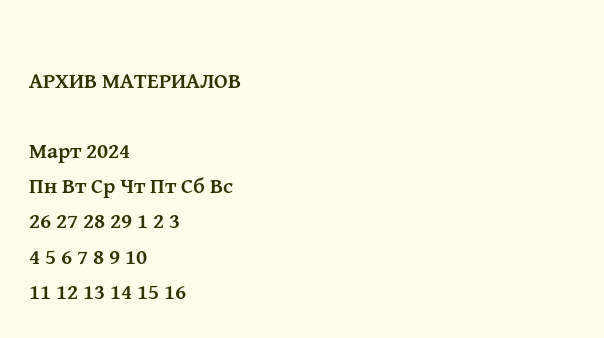АРХИВ МАТЕРИАЛОВ

Март 2024
Пн Вт Ср Чт Пт Сб Вс
26 27 28 29 1 2 3
4 5 6 7 8 9 10
11 12 13 14 15 16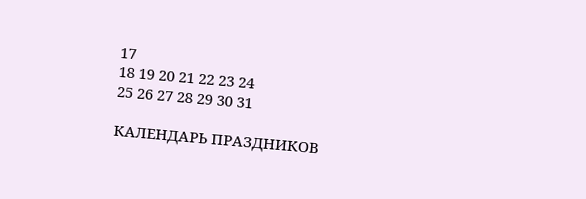17
18 19 20 21 22 23 24
25 26 27 28 29 30 31

КАЛЕНДАРЬ ПРАЗДНИКОВ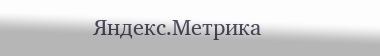Яндекс.Метрика